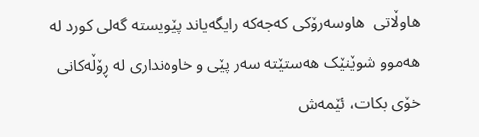هاوڵاتى ‌ هاوسەرۆکی کەجەکە رایگه‌یاند پێویستە گەلی کورد لە هەموو شوێنێک هەستێتە سەر پێی و خاوەنداری لە ڕۆڵەکانی خۆی بکات، ئێمەش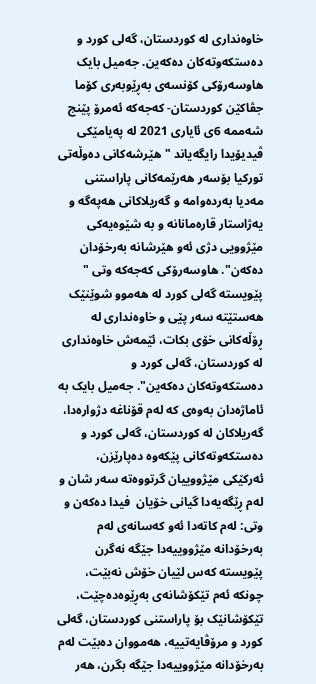خاوەنداری لە کوردستان، گەلی کورد و دەستکەوتەکان دەکەین. جەمیل بایک هاوسەرۆکی کۆنسەی بەڕێوبەری کۆما جڤاکێن کوردستان- کەجەکە ئەمرۆ پێنج شەممە 6ی ئایاری 2021 لە پەیامێكی ڤیدیۆیدا رایگەیاند " هێرشەکانی دەوڵەتی تورکیا بۆسەر هەرێمەکانی پاراستنی مەدیا بەردەوامە و گەریلاکانی هەپەگە و یەژاستار قارەمانانە و بە شێوەیەکی مێژوویی دژی ئەو هێرشانە بەرخۆدان دەکەن". هاوسەرۆکی کەجەکە وتی " پێویستە گەلی کورد لە هەموو شوێنێک هەستێتە سەر پێی و خاوەنداری لە ڕۆڵەکانی خۆی بکات، ئێمەش خاوەنداری لە کوردستان، گەلی کورد و دەستکەوتەکان دەکەین". جەمیل بایک بە ئاماژەدان بەوەی کە لەم قۆناغە دژوارەدا، گەریلاکان لە کوردستان، گەلی کورد و دەستکەوتەکانی پێکەوە دەپارێزن، ئەرکێکی مێژووییان گرتووەتە سەر شان و لەم ڕێگەیەدا گیانی خۆیان  فیدا دەکەن و وتی: لەم کاتەدا ئەو کەسانەی لەم بەرخۆدانە مێژووییەدا جێگە نەگرن پێویستە کەس لێیان خۆش نەبێت، چونکە ئەم تێکۆشانەی بەڕێوەدەچێت، تێکۆشانێک بۆ پاراستنی کوردستان، گەلی کورد و مرۆڤایەتییە، هەمووان دەبێت لەم بەرخۆدانە مێژووییەدا جێگە بگرن، هەر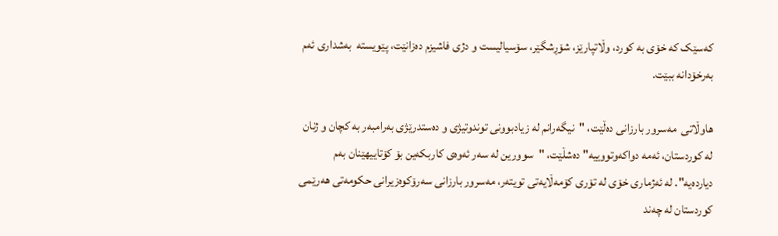کەسێک کە خۆی بە کورد، وڵاتپارێز، شۆڕشگێر، سۆسیالیست و دژی فاشیزم دەزانێت، پێویستە  بەشداری ئەم بەرخۆدانە ببێت.

هاوڵاتى ‌ مەسرور بارزانی دەڵێت، "نیگەرانم لە زیادبوونی توندوتیژی و دەستدرێژی بەرامبەر بە کچان و ژنان لە کوردستان، ئه‌مه‌ دواکەوتووییە" دەشڵێت، "سوورین له‌ سەر ئەوەی كاربكه‌ین بۆ كۆتاییهێنان به‌م دیارده‌یه‌". لە ئەژماری خۆی لە تۆری کۆمەڵایەتی تویتەر، مەسرور بارزانی سەرۆکوەزیرانی حکومەتی هەرێمی کوردستان لە چەند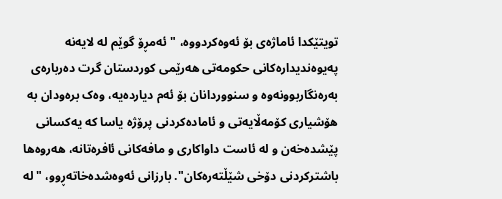تویتێکدا ئاماژەی بۆ ئەوەکردووە، "ئەمڕۆ گوێم لە لایەنە پەیوەندیدارەکانی حکومەتی هه‌رێمی کوردستان گرت دەربارەی بەرەنگاربوونەوە و سنووردانان بۆ ئە‌م دیاردەیه‌، وەک برەودان بە هۆشیاری کۆمەڵایەتی و ئاماده‌كردنی پرۆژه‌ یاسا کە یەکسانی پێشدەخەن و لە ئاست داواكاری و مافەکانی ئافرەتانە، هەروەها باشترکردنی دۆخی شێڵته‌ره‌كان". بارزانی ئەوەشدەخاتەڕوو، "لە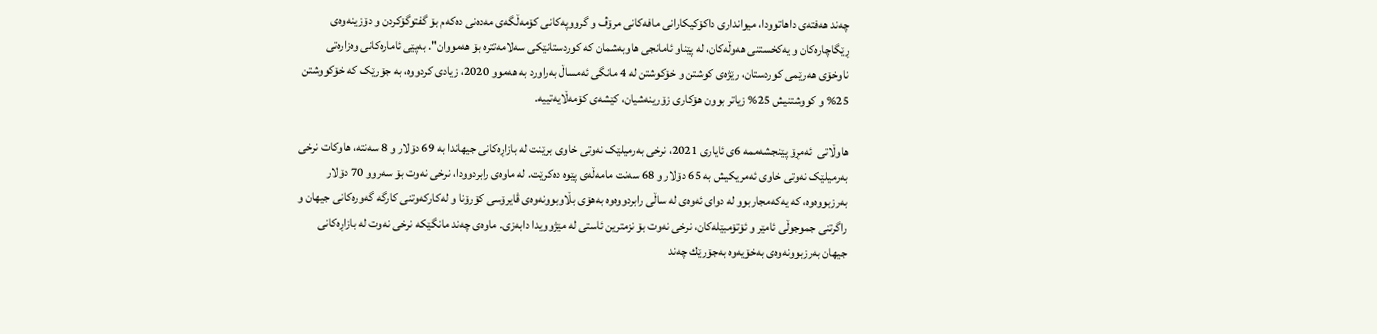چەند هەفتەی داهاتوودا، میوانداری داکۆکیکارانی مافەکانی مرۆڤ و گرووپەکانی کۆمەڵگەی مه‌ده‌نی ده‌كه‌م بۆ گفتوگۆکردن و دۆزینەوەی ڕێگاچارەکان و یه‌كخستنی هه‌وڵه‌كان، لە پێناو ئامانجی هاوبەشمان کە کوردستانێکی سەلامەتترە بۆ هەمووان". بەپێى ئامارەکانى وەزارەتى ناوخۆى هەرێمى کوردستان، رێژەى کوشتن و خۆکوشتن لە 4 مانگى ئەمساڵ بەراورد بە هەموو 2020، زیادى کردووە، بە جۆرێک کە خۆکووشتن 25% و کووشتنیش 25% زیاتر بوون هۆکارى زۆرینەشیان، کێشەى کۆمەڵایەتییە.

هاوڵاتى  ئه‌مڕۆ پێنجشه‌ممه‌ 6ی ئایاری 2021، نرخی بەرمیلێک نەوتی خاوی برێنت لە بازاڕەکانی جیهاندا بە 69 دۆلار و 8 سەنتە، هاوكات نرخی‌ بەرمیلێک نەوتی‌ خاوی ئەمریکیش بە 65 دۆلار و 68 سەنت مامەڵەی‌ پێوە دەکرێت. لە ماوه‌ی رابردوودا، نرخی نەوت بۆ سەروو 70 دۆلار بەرزبووەوە، کە یەکەمجاربوو لە دوای ئەوەی لە ساڵی رابردووەوە بەهۆی بڵاوبوونەوەی ڤایرۆسی کۆرۆنا و لەکارکەوتنی کارگە گەورەکانی جیهان و راگرتنی جموجوڵی ئامێر و ئۆتۆمبێلەکان، نرخی نەوت بۆ نزمترین ئاستی لە مێژوویدا دابەزی. ماوه‌ی چه‌ند مانگێكه‌ نرخی نه‌وت له‌ بازاڕه‌كانی جیهان به‌رزبوونه‌وه‌ی به‌خۆیه‌وه‌ به‌جۆرێك چه‌ند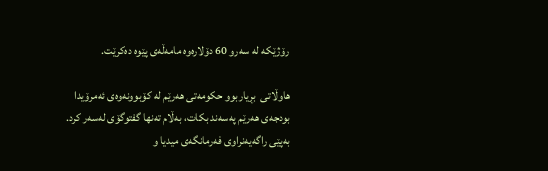رۆژێكه‌ له‌ سه‌رو 60 دۆلاره‌وه‌ مامه‌ڵه‌ی پێوه‌ ده‌كرێت.

هاوڵاتى ‌ بڕیاربوو حکومه‌تى هه‌رێم له‌ کۆبوونه‌وه‌ى ئه‌مرۆیدا بودجه‌ى هه‌رێم په‌سه‌ند بکات، به‌ڵام ته‌نها گفتوگۆى له‌سه‌ر کرد. به‌پێى راگه‌یه‌نراوى فه‌رمانگه‌ى میدیا و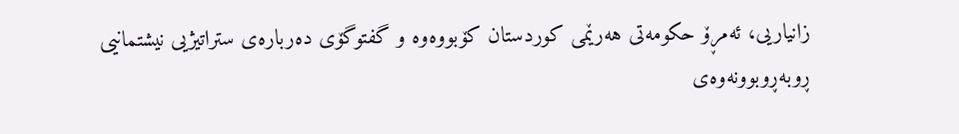زانیاریی، ئه‌مڕۆ حکومه‌تى هه‌رێمى کوردستان کۆبووه‌وه‌ و گفتوگۆى ده‌رباره‌ى ستراتیژیى نیشتمانیى ڕوبه‌ڕوبوونه‌وه‌ى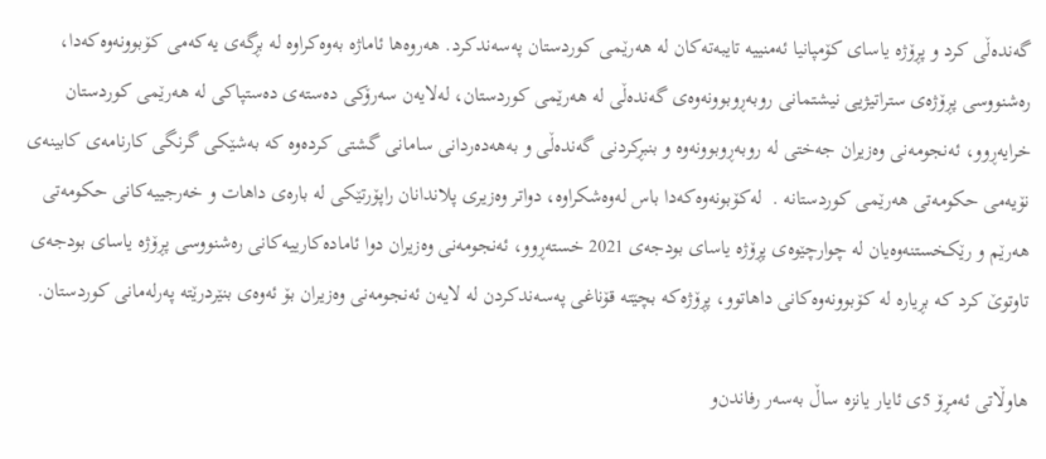گه‌نده‌ڵى کرد و پڕۆژه‌ یاساى کۆمپانیا ئه‌منییه‌ تایبه‌ته‌کان له‌ هه‌رێمى کوردستان په‌سه‌ندکرد. هه‌روه‌ها ئاماژه‌ به‌وه‌کراوه‌ له‌ بڕگه‌ى یه‌که‌مى کۆبوونه‌وه‌که‌دا، ره‌شنووسى پڕۆژه‌ى ستراتیژیى نیشتمانى روبه‌ڕوبوونه‌وه‌ى گه‌نده‌ڵى له‌ هه‌رێمى کوردستان، له‌لایه‌ن سه‌رۆکى ده‌سته‌ى ده‌ستپاکى له‌ هه‌رێمى کوردستان خرایه‌ڕوو، ئه‌نجومه‌نى وه‌زیران جه‌ختى له‌ روبه‌ڕوبوونه‌وه‌ و بنبڕکردنى گه‌نده‌ڵى و به‌هه‌ده‌ردانى سامانى گشتى کرده‌وه‌ که‌ به‌شێکى گرنگى کارنامه‌ى کابینه‌ى نۆیه‌مى حکومه‌تى هه‌رێمى کوردستانه‌ .  له‌کۆبونه‌وه‌که‌دا باس له‌وه‌شکراوه‌، دواتر وه‌زیرى پلاندانان راپۆرتێکى له‌ باره‌ى داهات و خه‌رجییه‌کانى حکومه‌تى هه‌رێم و رێکخستنه‌وه‌یان له‌ چوارچێوه‌ى پڕۆژه‌ یاساى بودجه‌ى 2021 خسته‌ڕوو، ئه‌نجومه‌نى وه‌زیران دوا ئاماده‌کارییه‌کانى ره‌شنووسى پڕۆژه‌ یاساى بودجه‌ى تاوتوێ کرد که‌ بڕیاره‌ له‌ کۆبوونه‌وه‌کانى داهاتوو، پڕۆژه‌که‌ بچێته‌ قۆناغى په‌سه‌ندکردن له‌ لایه‌ن ئه‌نجومه‌نى وه‌زیران بۆ ئه‌وه‌ى بنێردرێته‌ په‌رله‌مانى کوردستان.

هاوڵاتى ئه‌مڕۆ 5ى ئایار یانزه‌ ساڵ به‌سه‌ر رفاندن‌و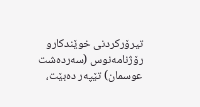تیرۆرکردنى خوێندکار‌و رۆژنامه‌نوس (سه‌رده‌شت عوسمان) تێپه‌ر ده‌بێت،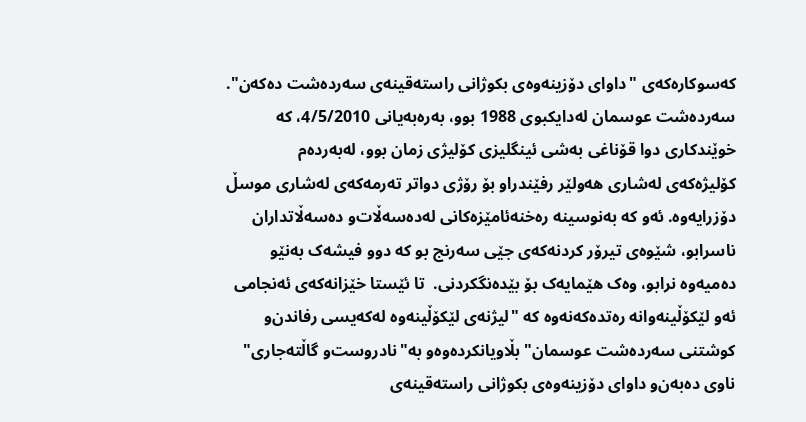که‌سوکاره‌که‌ى "داواى دۆزینه‌وه‌ى بکوژانى راسته‌قینه‌ى سه‌رده‌شت ده‌که‌ن". سه‌رده‌شت عوسمان له‌دایکبوى 1988 بوو، به‌ره‌به‌یانى 4/5/2010، که‌ خوێندکارى دوا قۆناغى به‌شى ئینگلیزى کۆلیژى زمان بوو، له‌به‌رده‌م کۆلیژه‌که‌ى له‌شارى هه‌ولێر رفێندراو بۆ رۆژى دواتر ته‌رمه‌که‌ى له‌شارى موسڵ دۆزرایه‌وه‌. ئه‌و که‌ به‌نوسینه‌ ره‌خنه‌ئامێزه‌کانى له‌ده‌سه‌ڵات‌و ده‌سه‌ڵاتداران ناسرابو، شێوه‌ى تیرۆر کردنه‌که‌ى جێى سه‌رنج بو که‌ دوو فیشه‌ک به‌نێو ده‌میه‌وه‌ نرابو، وه‌ک هێمایه‌ک بۆ بێده‌نگکردنی.  تا ئێستا خێزانه‌که‌ى ئه‌نجامى ئه‌و لێکۆڵینه‌وانه‌ ره‌تده‌که‌نه‌وه‌ که‌ "لیژنه‌ى لێکۆڵینه‌وه‌ له‌که‌یسى رفاندن‌و کوشتنى سه‌رده‌شت عوسمان" بڵاویانکرده‌وه‌و به‌"نادروست‌و گاڵته‌جاری" ناوى ده‌به‌ن‌و داواى دۆزینه‌وه‌ى بکوژانى راسته‌قینه‌ى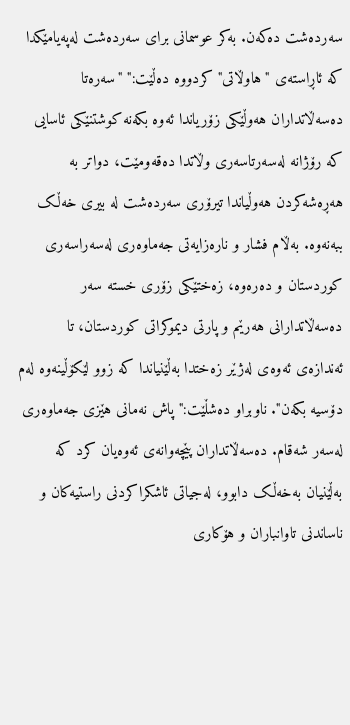سه‌رده‌شت ده‌که‌ن. به‌کر عوسمانى براى سه‌رده‌شت له‌په‌یامێکدا که‌ ئاڕاسته‌ى "هاوڵاتى" کردووه‌ ده‌ڵێت:" "سه‌ره‌تا ده‌سه‌ڵاتداران هه‌وڵێکى زۆریاندا ئه‌وه‌ بکه‌نه‌ کوشتنێکى ئاسایی که‌ رۆژانه‌ له‌سه‌رتاسه‌رى وڵاتدا ده‌قه‌ومێت، دواتر به‌ هه‌ڕه‌شه‌کردن هه‌وڵیاندا تیرۆرى سه‌رده‌شت له‌ بیرى خه‌ڵک ببه‌نه‌وه‌. به‌ڵام فشار و ناره‌زایه‌تى جه‌ماوه‌رى له‌سه‌راسه‌رى کوردستان و ده‌ره‌وه‌، زه‌ختێکى زۆرى خسته‌ سه‌ر ده‌سه‌ڵاتدارانى هه‌رێم و پارتى دیموکراتى کوردستان، تا ئه‌ندازه‌ى ئه‌وه‌ى له‌ژێر زه‌ختدا به‌ڵێنیاندا که‌ زوو لێکۆڵینه‌وه‌ له‌م دۆسیه‌ بکه‌ن". ناوبراو ده‌شڵێت:" پاش نه‌مانى هێزى جه‌ماوه‌رى له‌سه‌ر شه‌قام. ده‌سه‌ڵاتداران پێچه‌وانه‌ى ئه‌وه‌یان کرد که‌ به‌ڵێنیان به‌خه‌ڵک دابوو، له‌جیاتى ئاشکراکردنى راستیه‌کان و ناساندنى تاوانباران و هۆکارى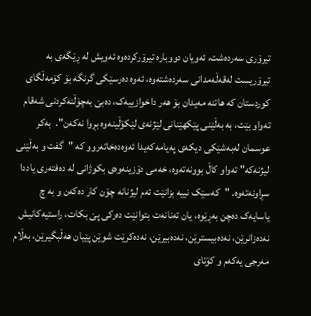تیرۆرى سه‌رده‌شت، ئه‌ویان دووباره‌ تیرۆرکرده‌وه‌ ئه‌ویش له‌ ڕێگه‌ى به‌ تیرۆریست له‌قه‌ڵه‌مدانى سه‌رده‌شته‌وه‌، ئه‌وه‌ ده‌رسێکى گرنگه‌ بۆ کۆمه‌ڵگاى کوردستان که‌ هاتنه‌ مه‌یدان بۆ هه‌ر داخوازییه‌ک، ده‌بێ به‌چۆڵنه‌کردنى شه‌قام ته‌واو بێت، به‌ به‌ڵێنى پێکهێنانى لێژنه‌ى لێکۆڵینه‌وه‌ بڕوا نه‌که‌ن".  به‌کر عوسمان له‌به‌شێکى دیکه‌ى په‌یامه‌که‌یدا ئه‌وه‌ده‌خاته‌روو که‌ "گفت و به‌ڵێنى لیژنه‌که‌" ته‌واو کاڵ بوونه‌ته‌وه‌، خه‌مى دۆزینه‌وه‌ى بکوژانى له‌‌ ده‌فته‌رى یاددا سڕاونه‌ته‌وه‌. "که‌سێک نییه‌ بزانێت ئه‌م لیژنانه‌ چۆن کار ده‌که‌ن و به‌ چ یاسایه‌ک ده‌چن به‌ڕێوه‌، یان ته‌نانه‌ت بتوانێت ده‌رکى پێ بکات، راستیه‌کانیش نه‌ده‌زانرێن، نه‌ده‌بیسترێن، نه‌ده‌بیرێن، نه‌ده‌کرێت شوێن پێیان هه‌ڵبگیرێن، به‌ڵام مه‌رجى یه‌که‌م و کۆتاى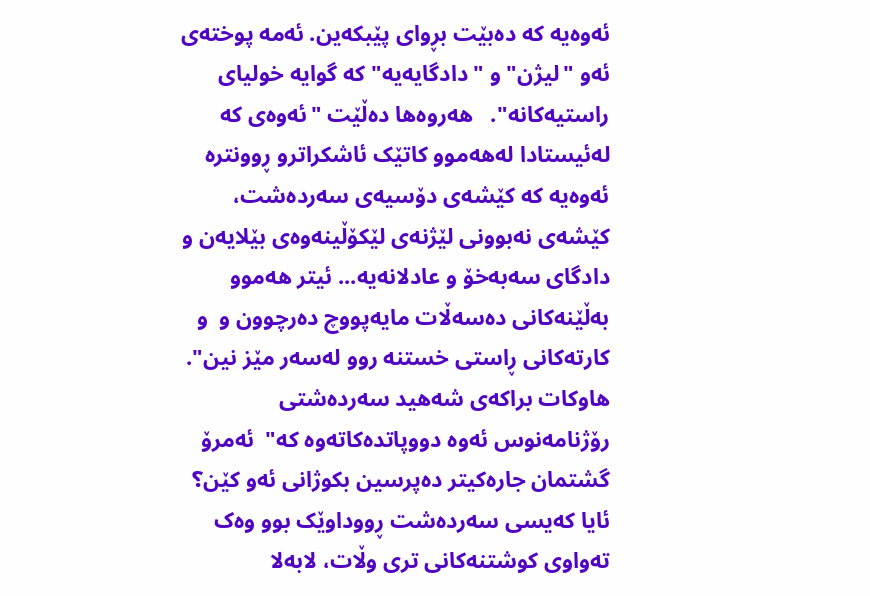ئه‌وه‌یه‌ که‌ ده‌بێت بڕواى پێبکه‌ین. ئه‌مه‌ پوخته‌ى ئه‌و "لیژن" و "دادگایه‌یه‌" که‌ گوایه‌ خولیاى راستیه‌کانه‌".   هه‌روه‌ها ده‌ڵێت "ئه‌وه‌ى که‌ له‌ئیستادا له‌هه‌موو کاتێک ئاشکراترو ڕوونتره‌ ئه‌وه‌یه‌ که‌ کێشه‌ى دۆسیه‌ى سه‌رده‌شت، کێشه‌ى نه‌بوونى لێژنه‌ى لێکۆڵینه‌وه‌ى بێلایه‌ن و دادگاى سه‌به‌خۆ و عادلانه‌یه‌... ئیتر هه‌موو به‌ڵێنه‌کانى ده‌سه‌ڵات مایه‌پووچ ده‌رچوون و  و کارته‌کانى ڕاستى خستنه‌ روو له‌سه‌ر مێز نین". هاوکات براکه‌ى شه‌هید سه‌رده‌شتى رۆژنامه‌نوس ئه‌وه‌ دووپاتده‌کاته‌وه‌ که‌"  ئه‌مرۆ گشتمان جاره‌کیتر ده‌پرسین بکوژانى ئه‌و کێن؟ ئایا که‌یسى سه‌رده‌شت ڕووداوێک بوو وه‌ک ته‌واوى کوشتنه‌کانى ترى وڵات، لابه‌لا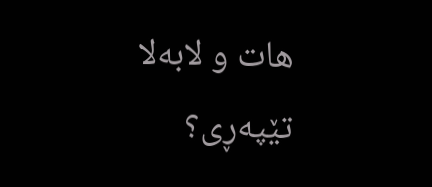هات و لابه‌لا تێپه‌ڕی؟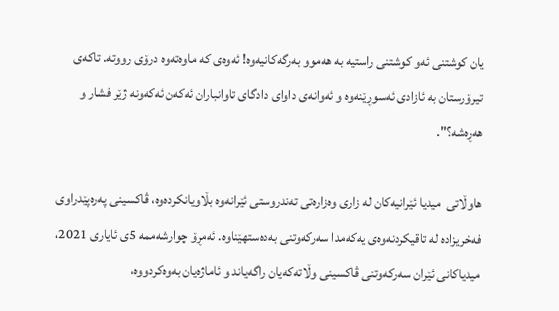یان کوشتنى ئه‌و کوشتنى راستیه‌ به‌ هه‌موو به‌رگه‌کانیه‌وه‌! ئه‌وه‌ى که‌ ماوه‌ته‌وه‌ درۆى رووته‌. تاکه‌ى تیرۆرستان به‌ ئازادى ئه‌سوڕێنه‌وه‌ و ئه‌وانه‌ى داواى دادگاى تاوانباران ئه‌که‌ن ئه‌که‌ونه‌ ژێر فشار و هه‌ڕه‌شه‌؟".

هاوڵاتى ‌ میدیا ئێرانیه‌کان له‌ زارى وه‌زاره‌تى ته‌ندروستى ئێرانه‌وه‌ بڵاویانکرده‌وه‌، ڤاکسینى په‌ره‌پێدراوى فه‌خریزاده‌ له‌ تاقیکردنه‌وه‌ى یه‌که‌مدا سه‌رکه‌وتنى به‌ده‌ستهێناوه‌. ئه‌مڕۆ چوارشه‌ممه‌ 5ى ئایارى 2021، میدیاکانى ئێران سه‌رکه‌وتنى ڤاکسینى وڵاته‌که‌یان راگه‌یاند و ئاماژه‌یان به‌وه‌کردووه‌،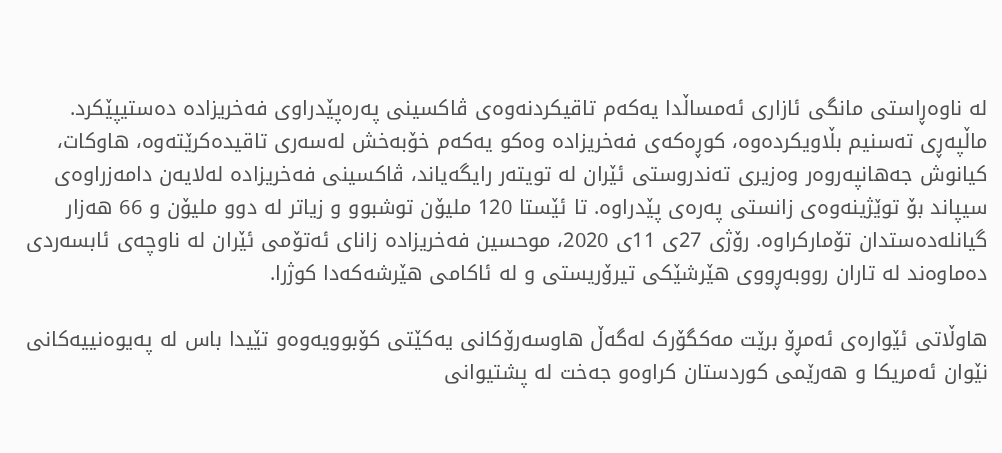له‌ ناوه‌ڕاستى مانگى ئازارى ئه‌مساڵدا یه‌که‌م تاقیکردنه‌وه‌ى ڤاکسینى په‌ره‌پێدراوى فه‌خریزاده‌ ده‌ستیپێکرد. ماڵپه‌ڕى ته‌سنیم بڵاویکرده‌وه‌، کوڕه‌که‌ى فه‌خریزاده‌ وه‌کو یه‌که‌م خۆبه‌خش له‌سه‌رى تاقیده‌کرێته‌وه‌، هاوکات، کیانوش جه‌هانپه‌روه‌ر وه‌زیرى ته‌ندروستى ئێران له‌ تویته‌ر رایگه‌یاند، ڤاکسینى فه‌خریزاده‌ له‌لایه‌ن دامه‌زراوه‌ى سیپاند بۆ توێژینه‌وه‌ى زانستى په‌ره‌ى پێدراوه‌. تا ئێستا 120 ملیۆن توشبوو و زیاتر له‌ دوو ملیۆن و 66 هه‌زار گیانله‌ده‌ستدان تۆمارکراوه‌. رۆژى 27ى 11ى 2020، موحسین فه‌خریزاده‌ زاناى ئه‌تۆمى ئێران لە ناوچەی ئابسەردی دەماوەند لە تاران رووبەڕووی ھێرشێکی تیرۆریستی و لە ئاکامی هێرشەکەدا کوژرا.

هاوڵاتى ئێواره‌ى ئه‌مڕۆ برێت مه‌کگۆرک له‌گه‌ڵ هاوسه‌رۆکانى یه‌کێتى کۆبوویه‌وه‌و تێیدا باس له‌ په‌یوه‌نییه‌کانى نێوان ئه‌مریکا و هه‌رێمى کوردستان کراوه‌و جه‌خت له‌ پشتیوانى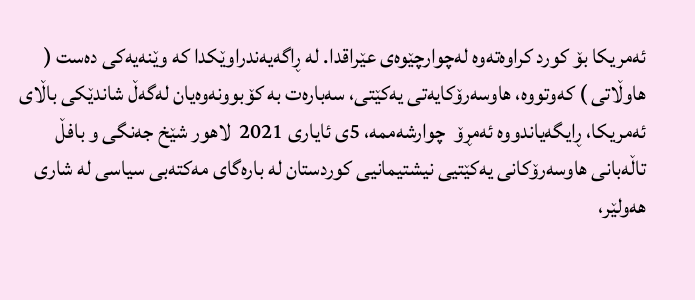ئه‌مریکا بۆ کورد کراوه‌ته‌وه‌ له‌چوارچێوه‌ى عێراقدا. له‌ ڕاگه‌یه‌ندراوێکدا که‌ وێنه‌یه‌کى ده‌ست ( هاوڵاتى ) که‌وتووه‌، هاوسه‌رۆکایه‌تى یه‌کێتی، سه‌باره‌ت به‌ کۆبوونه‌وه‌یان له‌گه‌ڵ شاندێکى باڵاى ئه‌مریکا، ڕایگه‌یاندووه‌ ئه‌مڕۆ  چوارشه‌ممه‌، 5ى ئایارى 2021  لاهور شێخ جه‌نگى و بافڵ تاڵه‌بانى هاوسه‌رۆکانى یه‌کێتیى نیشتیمانیى کوردستان له‌ باره‌گاى مه‌کته‌بى سیاسى له‌ شارى هه‌ولێر،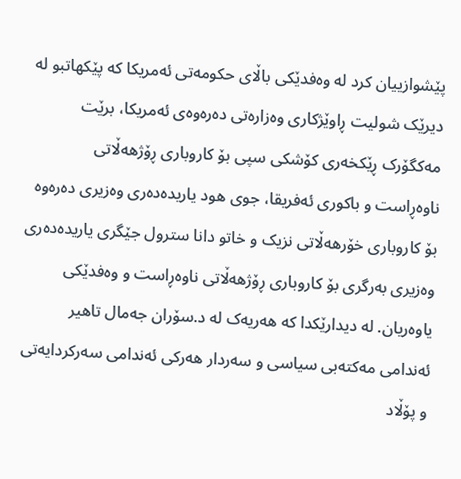پێشوازییان کرد له‌ وه‌فدێکى باڵاى حکومه‌تى ئه‌مریکا که‌ پێکهاتبو له‌ دیرێک شولیت ڕاوێژکارى وه‌زاره‌تى ده‌ره‌وه‌ى ئه‌مریکا، برێت مه‌کگۆرک ڕێکخه‌رى کۆشکى سپى بۆ کاروبارى ڕۆژھه‌ڵاتى ناوه‌ڕاست و باکورى ئه‌فریقا، جوى هود یاریده‌ده‌رى وه‌زیرى ده‌ره‌وه‌ بۆ کاروبارى خۆرهه‌ڵاتى نزیک و خاتو دانا سترول جێگرى یاریده‌ده‌رى وه‌زیرى به‌رگرى بۆ کاروبارى ڕۆژھه‌ڵاتى ناوه‌ڕاست و وه‌فدێکى یاوه‌ریان. له‌ دیدارێکدا که‌ هه‌ریه‌ک له‌ د.سۆران جه‌مال تاهیر ئه‌ندامى مه‌کته‌بى سیاسى و سه‌ردار هه‌رکى ئه‌ندامى سه‌رکردایه‌تى و پۆڵاد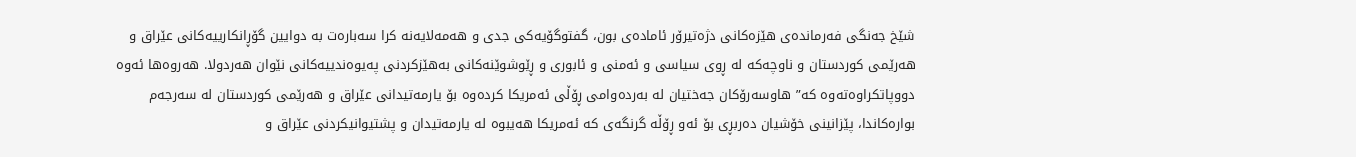شێخ جه‌نگى فه‌رمانده‌ى هێزه‌کانى دژه‌تیرۆر ئاماده‌ى بون، گفتوگۆیه‌کى جدى و هه‌مه‌لایه‌نه‌ کرا سه‌باره‌ت به‌ دوایین گۆڕانکارییه‌کانى عێراق و هه‌رێمى کوردستان و ناوچه‌که‌ له‌ ڕوى سیاسى و ئه‌منى و ئابورى و ڕێوشوێنه‌کانى به‌هێزکردنى په‌یوه‌ندییه‌کانى نێوان هه‌ردولا. هه‌روه‌ها ئه‌وه‌ دووپاتکراوه‌ته‌وه‌ که‌” هاوسه‌رۆکان جه‌ختیان له‌ به‌رده‌وامى ڕۆڵى ئه‌مریکا کرده‌وه‌ بۆ یارمه‌تیدانى عێراق و هه‌رێمى کوردستان له‌ سه‌رجه‌م بواره‌کاندا، پێزانینى خۆشیان ده‌ربڕى بۆ ئه‌و ڕۆڵه‌ گرنگه‌ى که‌ ئه‌مریکا هه‌یبوه‌ له‌ یارمه‌تیدان و پشتیوانیکردنى عێراق و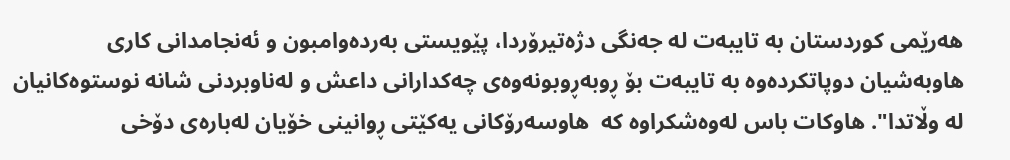هه‌رێمى کوردستان به‌ تایبه‌ت له‌ جه‌نگى دژه‌تیرۆردا، پێویستى به‌رده‌وامبون و ئه‌نجامدانى کارى ھاوبه‌شیان دوپاتکرده‌وه‌ به‌ تایبه‌ت بۆ ڕوبه‌ڕوبونه‌وه‌ى چه‌کدارانى داعش و له‌ناوبردنى شانه‌ نوستوه‌کانیان له‌ وڵاتدا". هاوکات باس له‌وه‌شکراوه‌ که‌  هاوسه‌رۆکانى یه‌کێتى ڕوانینى خۆیان له‌باره‌ى دۆخى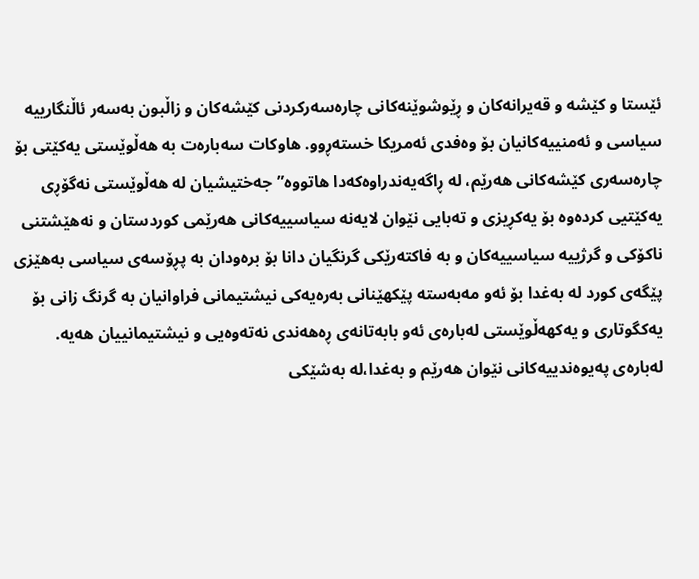ئێستا و کێشه‌ و قه‌یرانه‌کان و ڕێوشوێنه‌کانى چاره‌سه‌رکردنى کێشه‌کان و زاڵبون به‌سه‌ر ئاڵنگارییه‌ سیاسى و ئه‌منییه‌کانیان بۆ وه‌فدى ئه‌مریکا خسته‌ڕوو. هاوکات سه‌باره‌ت به‌ هه‌ڵوێستى یه‌کێتى بۆ چاره‌سه‌رى کێشه‌کانى هه‌رێم، له‌ ڕاگه‌یه‌ندراوه‌که‌دا هاتووه‌”جه‌ختیشیان له‌ هه‌ڵوێستى نه‌گۆڕى یه‌کێتیى کرده‌وه‌ بۆ یه‌کڕیزى و ته‌بایى نێوان لایه‌نه‌ سیاسییه‌کانى هه‌رێمى کوردستان و نه‌هێشتنى ناکۆکى و گرژییه‌ سیاسییه‌کان و به‌ فاکته‌رێکى گرنگیان دانا بۆ بره‌ودان به‌ پڕۆسه‌ى سیاسى به‌هێزى پێگه‌ى کورد له‌ به‌غدا بۆ ئه‌و مه‌به‌سته‌ پێکھێنانى به‌ره‌یه‌کى نیشتیمانى فراوانیان به‌ گرنگ زانى بۆ یه‌کگوتارى و یه‌کهه‌ڵوێستى له‌باره‌ى ئه‌و بابه‌تانه‌ى ڕه‌ھه‌ندى نه‌ته‌وه‌یى و نیشتیمانییان ھه‌یه‌. له‌باره‌ى په‌یوه‌ندییه‌کانى نێوان هه‌رێم و به‌غدا،له‌ به‌شێکى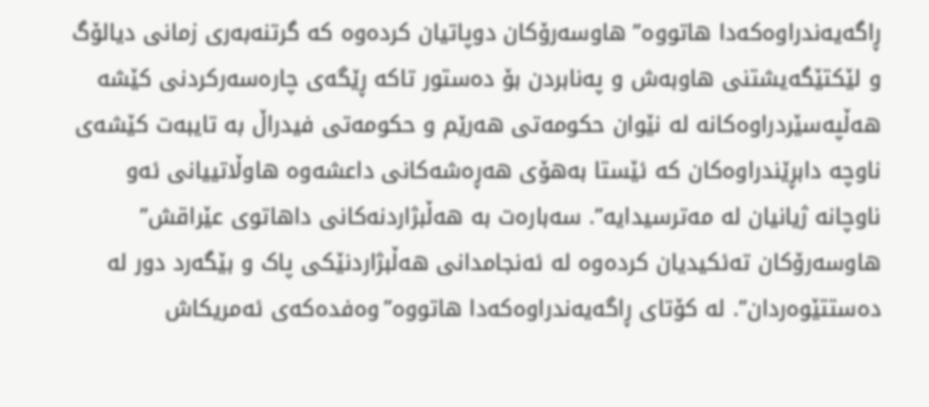ڕاگه‌یه‌ندراوه‌که‌دا هاتووه‌” هاوسه‌رۆکان دوپاتیان کرده‌وه‌ که‌ گرتنه‌به‌رى زمانى دیالۆگ و لێکتێگه‌یشتنى هاوبه‌ش و په‌نابردن بۆ ده‌ستور تاکه‌ ڕێگه‌ى چاره‌سه‌رکردنى کێشه‌ هه‌ڵپه‌سێردراوه‌کانه‌ له‌ نێوان ‌‌حکومه‌تى هه‌رێم و حکومه‌تى فیدراڵ به‌ تایبه‌ت کێشه‌ى ناوچه‌ دابڕێندراوه‌کان که‌ ئێستا به‌هۆى هه‌ڕه‌شه‌کانى داعشه‌وه‌ هاوڵاتییانى ئه‌و ناوچانه‌ ژیانیان له‌ مه‌ترسیدایه‌”. سه‌باره‌ت به‌ ھه‌ڵبژاردنه‌کانى داھاتوى عێراقش” ھاوسه‌رۆکان ته‌ئکیدیان کرده‌وه‌ له‌ ئه‌نجامدانى ھه‌ڵبژاردنێکى پاک و بێگه‌رد دور له‌ ده‌ستتێوه‌ردان”. له‌ کۆتاى ڕاگه‌یه‌ندراوه‌که‌دا هاتووه‌”وه‌فده‌که‌ى ئه‌مریکاش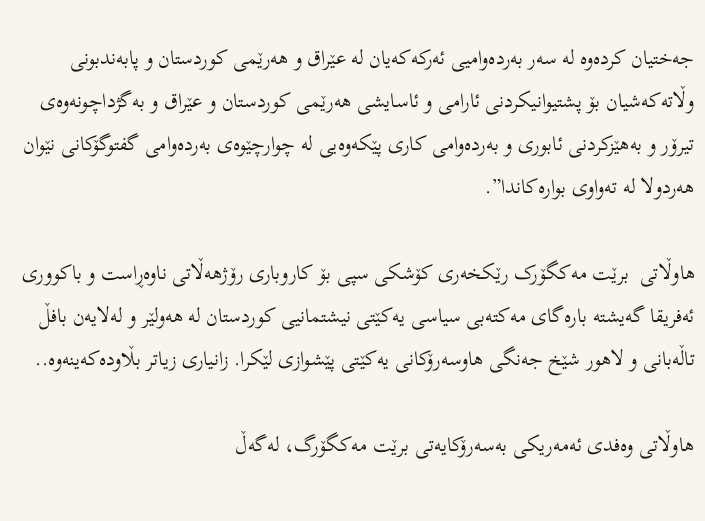جه‌ختیان کرده‌وه‌ له‌ سه‌ر به‌رده‌وامیى ئه‌رکه‌که‌یان له‌ عێراق و هه‌رێمى کوردستان و پابه‌ندبونى وڵاته‌که‌شیان بۆ پشتیوانیکردنى ئارامى و ئاسایشى هه‌رێمى کوردستان و عێراق و به‌گژداچونه‌وه‌ى تیرۆر و به‌ھێزکردنى ئابورى و به‌رده‌وامى کارى پێکه‌وه‌یى له‌ چوارچێوه‌ى به‌رده‌وامى گفتوگۆکانى نێوان هه‌ردولا له‌ ته‌واوى بواره‌کاندا”.

هاوڵاتى  برێت مه‌کگۆرک رێکخه‌رى کۆشکى سپى بۆ کاروبارى رۆژھه‌ڵاتى ناوه‌ڕاست و باکوورى ئه‌فریقا گه‌یشته‌ باره‌گاى مه‌کته‌بى سیاسى یه‌کێتى نیشتمانیى کوردستان له‌ هه‌ولێر و له‌لایه‌ن بافڵ تاڵه‌بانى و لاهور شێخ جه‌نگى ھاوسه‌رۆکانى یه‌کێتى پێشوازى لێکرا. زانیارى زیاتر بڵاوده‌که‌ینه‌وه‌..

هاوڵاتى وه‌فدى ئه‌مه‌ریکى به‌سه‌رۆکایه‌تى برێت مه‌کگۆرگ، له‌گه‌ڵ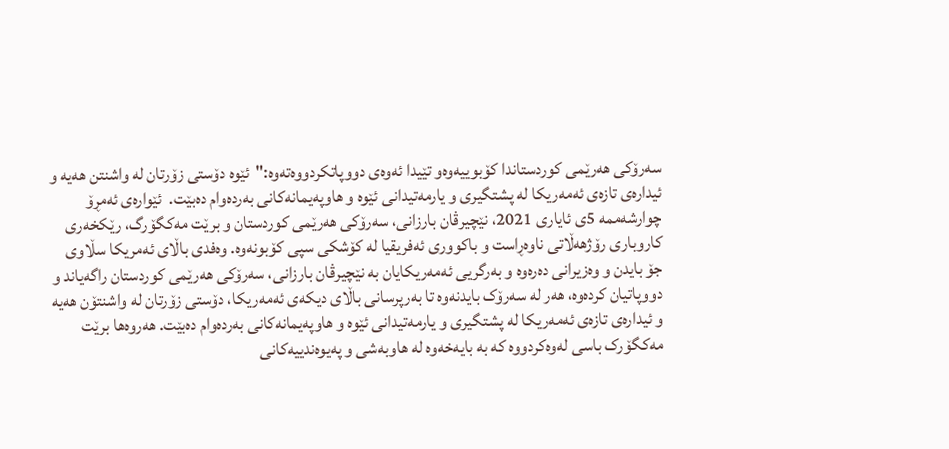سه‌رۆکى هه‌رێمى کوردستاندا کۆبوییه‌وه‌و تێیدا ئه‌وه‌ى دووپاتکردووه‌ته‌وه‌:"ئێوه‌ دۆستى زۆرتان له‌ واشنتن هه‌یه‌ و ئیداره‌ى تازه‌ى ئه‌مه‌ریکا له‌ پشتگیرى و یارمه‌تیدانى ئێوه‌ و هاوپه‌یمانه‌کانى به‌رده‌وام ده‌بێت.  ئێواره‌ى ئه‌مڕۆ چوارشه‌ممه‌ 5ى ئایارى 2021، نێچیرڤان بارزانی، سه‌رۆکى هه‌رێمى کوردستان و برێت مه‌کگۆرگ، رێکخه‌رى کاروبارى رۆژهه‌ڵاتى ناوه‌ڕاست و باکوورى ئه‌فریقیا له‌ کۆشکى سپی کۆبونه‌وه‌. وه‌فدى باڵاى ئه‌مریکا سڵاوى جۆ بایدن و وه‌زیرانى ده‌ره‌وه‌ و به‌رگریى ئه‌مه‌ریکایان به‌ نێچیرڤان بارزانى، سه‌رۆکى هه‌رێمى کوردستان راگه‌یاند و دووپاتیان کرده‌وه‌، هه‌ر له‌ سه‌رۆک بایدنه‌وه‌ تا به‌رپرسانى باڵاى دیکه‌ى ئه‌مه‌ریکا، دۆستى زۆرتان له‌ واشنتۆن هه‌یه‌ و ئیداره‌ى تازه‌ى ئه‌مه‌ریکا له‌ پشتگیرى و یارمه‌تیدانى ئێوه‌ و هاوپه‌یمانه‌کانى به‌رده‌وام ده‌بێت. هه‌روه‌ها برێت مه‌کگۆرک باسى له‌وه‌کردووه‌ که‌ به‌ بایه‌خه‌وه‌ له‌ هاوبه‌شى و په‌یوه‌ندییه‌کانى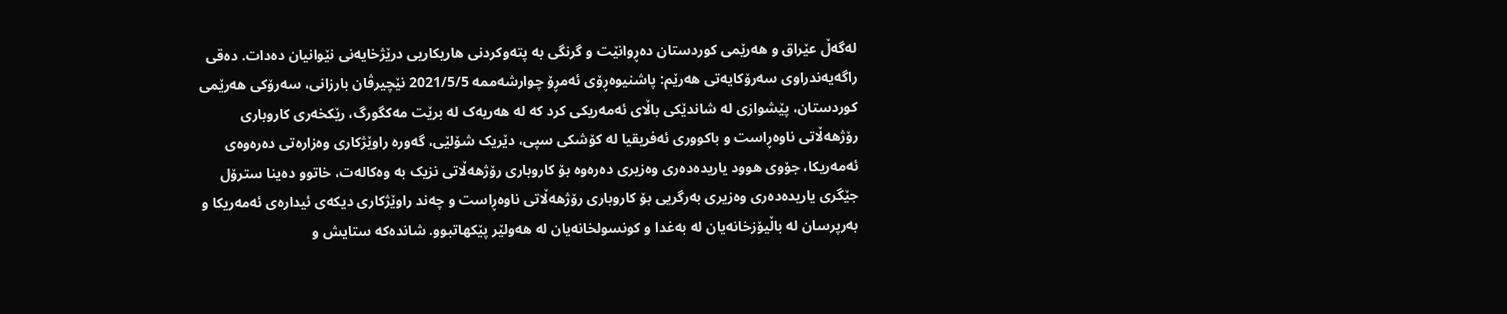له‌گه‌ڵ عێراق و هه‌رێمى کوردستان ده‌ڕوانێت و گرنگى به‌ پته‌وکردنى هاریکاریى درێژخایه‌نى نێوانیان ده‌دات. ده‌قى راگه‌یه‌ندراوى سه‌رۆکایه‌تى هه‌رێم: پاشنیوه‌ڕۆى ئه‌مڕۆ چوارشه‌ممه‌ 2021/5/5 نێچیرڤان بارزانى، سه‌رۆکى هه‌رێمى کوردستان، پێشوازى له‌ شاندێکى باڵاى ئه‌مه‌ریکى کرد که‌ له‌ هه‌ریه‌ک له‌ برێت مه‌کگورگ، رێکخه‌رى کاروبارى رۆژهه‌ڵاتى ناوه‌ڕاست و باکوورى ئه‌فریقیا له‌ کۆشکى سپی، دێریک شۆلێى، گه‌وره‌ راوێژکارى وه‌زاره‌تى ده‌ره‌وه‌ى ئه‌مه‌ریکا، جۆوى هوود یاریده‌ده‌رى وه‌زیرى ده‌ره‌وه‌ بۆ کاروبارى رۆژهه‌ڵاتى نزیک به‌ وه‌کاله‌ت، خاتوو ده‌ینا سترۆل جێگرى یاریده‌ده‌رى وه‌زیرى به‌رگریى بۆ کاروبارى رۆژهه‌ڵاتى ناوه‌ڕاست و چه‌ند راوێژکارى دیکه‌ى ئیداره‌ى ئه‌مه‌ریکا و به‌رپرسان له‌ باڵیۆزخانه‌یان له‌ به‌غدا و کونسولخانه‌یان له‌ هه‌ولێر پێکهاتبوو. شانده‌که‌ ستایش و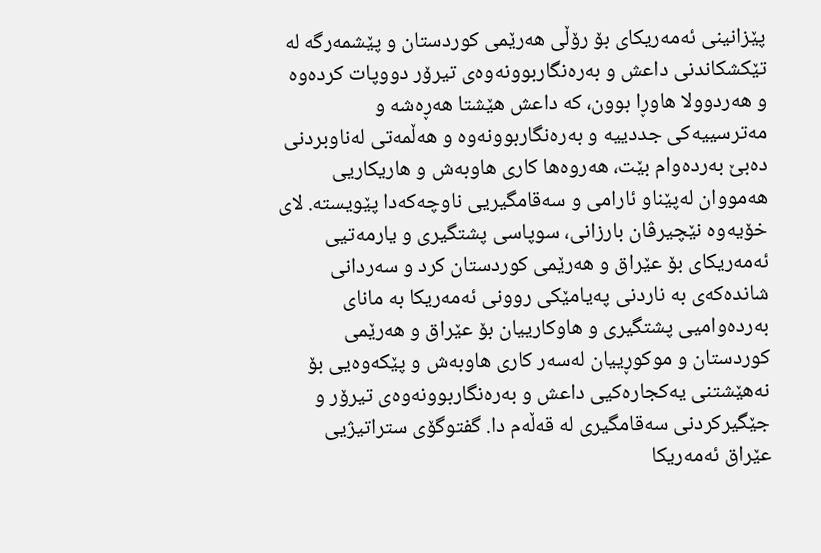پێزانینى ئه‌مه‌ریکاى بۆ رۆڵى هه‌رێمى کوردستان و پێشمه‌رگه‌ له‌ تێکشکاندنى داعش و به‌ره‌نگاربوونه‌وه‌ى تیرۆر دووپات کرده‌وه‌ و هه‌ردوولا هاوڕا بوون، که‌ داعش هێشتا هه‌ڕه‌شه‌ و مه‌ترسییه‌کى جددییه‌ و به‌ره‌نگاربوونه‌وه‌ و هه‌ڵمه‌تى له‌ناوبردنى ده‌بێ به‌رده‌وام بێت، هه‌روه‌ها کارى هاوبه‌ش و هاریکاریى هه‌مووان له‌پێناو ئارامى و سه‌قامگیریى ناوچه‌که‌دا پێویسته‌. لاى خۆیه‌وه‌ نێچیرڤان بارزانى، سوپاسى پشتگیرى و یارمه‌تیى ئه‌مه‌ریکاى بۆ عێراق و هه‌رێمى کوردستان کرد و سه‌ردانى شانده‌که‌ى به‌ ناردنى په‌یامێکى روونى ئه‌مه‌ریکا به‌ ماناى به‌رده‌وامیى پشتگیرى و هاوکارییان بۆ عێراق و هه‌رێمى کوردستان و موکوڕییان له‌سه‌ر کارى هاوبه‌ش و پێکه‌وه‌یى بۆ نه‌هێشتنى یه‌کجاره‌کیى داعش و به‌ره‌نگاربوونه‌وه‌ى تیرۆر و جێگیرکردنى سه‌قامگیرى له‌ قه‌ڵه‌م دا. گفتوگۆى ستراتیژیى عێراق ئه‌مه‌ریکا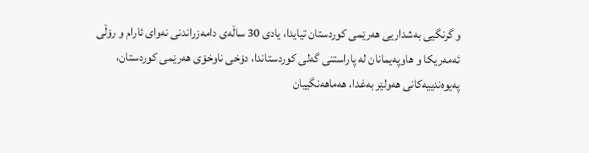و گرنگیى به‌شداریى هه‌رێمى کوردستان تیایدا، یادى 30 ساڵه‌ى دامه‌زراندنى نه‌واى ئارام و رۆڵى ئه‌مه‌ریکا و هاوپه‌یمانان له‌ پاراستنى گه‌لى کوردستاندا، دۆخى ناوخۆى هه‌رێمى کوردستان، په‌یوه‌ندییه‌کانى هه‌ولێر به‌غدا، هه‌ماهه‌نگییان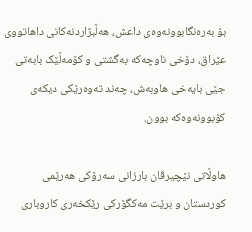بۆ به‌ره‌نگابوونه‌وه‌ى داعش، هه‌ڵبژاردنه‌کانى داهاتووى عێراق، دۆخى ناوچه‌که‌ به‌گشتى و کۆمه‌ڵێک بابه‌تى جێى بایه‌خى هاوبه‌ش، چه‌ند ته‌وه‌رێکى دیکه‌ى کۆبوونه‌وه‌که‌ بوون.

هاوڵاتى نێچیرڤان بارزانى سه‌رۆکى هه‌رێمى کوردستان و برێت مه‌کگۆرکى رێکخه‌رى کاروبارى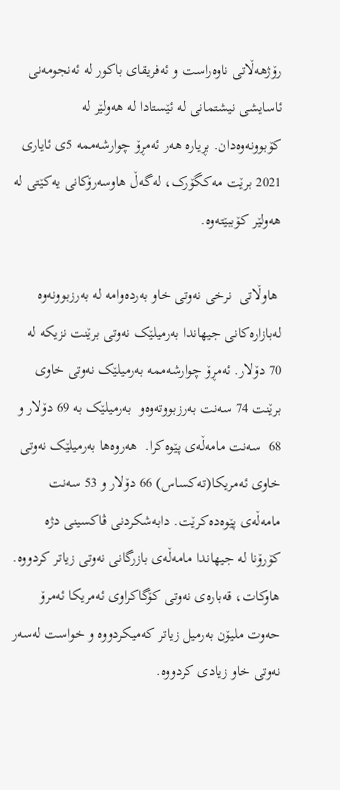رۆژهه‌ڵاتى ناوه‌راست و ئه‌فریقاى باکور له‌ ئه‌نجومه‌نى ئاسایشى نیشتمانى له‌ ئێستادا له‌ هه‌ولێر له‌ کۆبوونه‌وه‌دان. بڕیاره‌ هه‌ر ئه‌مڕۆ چوارشه‌ممه‌ 5ى ئایارى 2021 برێت مه‌کگۆرک، له‌گه‌ڵ هاوسه‌رۆکانى یه‌کێتی له‌ هه‌ولێر کۆببێته‌وه‌.

 هاوڵاتى  نرخى نه‌وتى خاو به‌رده‌وامه‌ له‌ به‌رزبوونه‌وه‌ له‌بازاره‌کانى جیهاندا به‌رمیلێک نه‌وتى برێنت نزیکه‌ له‌ 70 دۆلار. ئه‌مڕۆ چوارشه‌ممه‌ به‌رمیلێک نه‌وتى خاوى برێنت 74 سه‌نت به‌رزبووته‌وه‌و  به‌رمیلێک به‌ 69 دۆلار و 68  سه‌نت مامه‌ڵه‌ى پێوه‌کرا.  هه‌روه‌ها به‌رمیلێک نه‌وتى خاوى ئه‌مریکا(ته‌کساس) 66 دۆلار و 53 سه‌نت مامه‌ڵه‌ى پێوه‌ده‌کرێت. دابه‌شکردنى ڤاکسینى دژه‌ کۆرۆنا له‌ جیهاندا مامه‌ڵه‌ى بازرگانى نه‌وتى زیاتر کردووه‌. هاوکات، قه‌باره‌ى نه‌وتى کۆگاکراوى ئه‌مریکا ئه‌مرۆ حه‌وت ملیۆن به‌رمیل زیاتر که‌میکردووه‌ و خواست له‌سه‌ر نه‌وتى خاو زیادى کردووه‌.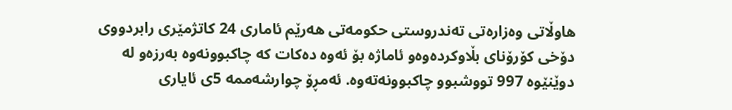هاوڵاتى وه‌زاره‌تى ته‌ندروستى حکومه‌تى هه‌رێم ئامارى 24 کاتژمێرى رابردووى دۆخى کۆرۆناى بڵاوکرده‌وه‌و ئاماژه‌ بۆ ئه‌وه‌ ده‌کات که‌ چاکبوونه‌وه‌ به‌رزه‌و له‌ دوێنێوه‌ 997 تووشبوو چاکبوونه‌ته‌وه‌. ئه‌مڕۆ چوارشه‌ممه‌ 5ى ئایارى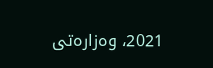2021، وه‌زاره‌تى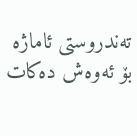ته‌ندروستى ئاماژه‌ بۆ ئه‌وه‌ش ده‌کات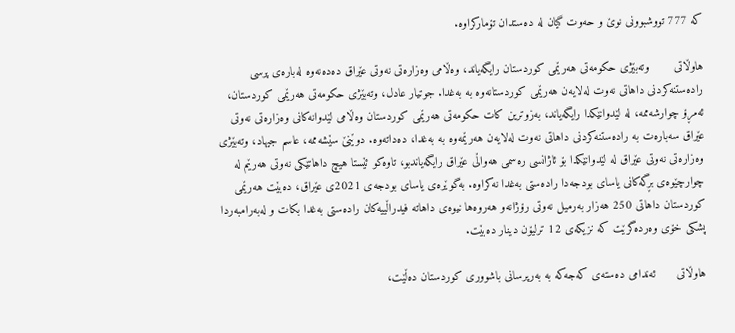که‌ 777 تووشبوونى نوێ و حه‌وت گیان له‌ ده‌ستدان تۆمارکراوه‌.

هاوڵاتى       وتەبێژی حكومەتی هەرێمی كوردستان رایگەیاند، وەڵامی وەزارەتی نەوتی عێراق دەدەنەوە لەبارەی پرسی رادەستنەكردنی داهاتی نەوت لەلایەن هەرێمی كوردستانەوە بە بەغدا. جوتیار عادل، وتەبێژی حكومەتی هەرێمی كوردستان، ئەمڕۆ چوارشەممە، لە لێدوانێكدا رایگەیاند، بەزوترین كات حكومەتی هەرێمی كوردستان وەڵامی لێدوانەكانی وەزارەتی نەوتی عێراق سەبارەت بە رادەستنەكردنی داهاتی نەوت لەلایەن هەرێمەوە بە بەغدا، دەداتەوە. دوێنێ سێشەممە، عاسم جیهاد، وتەبێژی وەزارەتی نەوتی عێراق لە لێدوانێكدا بۆ ئاژانسی رەسمی هەواڵی عێراق رایگەیاندبو، تاوەكو ئێستا هیچ داهاتێكی نەوتی هەرێم لە چوارچێوەی بڕگەكانی یاسای بودجەدا رادەستی بەغدا نەكراوە. بەگوێرەی یاسای بودجەی 2021ی عێراق، دەبێت هەرێمی كوردستان داهاتی 250 هەزار بەرمیل نەوتی رۆژانەو هەروەها نیوەی داهاتە فیدراڵییەكان رادەستی بەغدا بكات و لەبەرامبەردا پشكی خۆی وەردەگرێت كە نزیكەی 12 ترلیۆن دینار دەبێت.

هاوڵاتى      ئەندامی دەستەی کەجەکە بە بەرپرسانی باشووری کوردستان دەڵێت،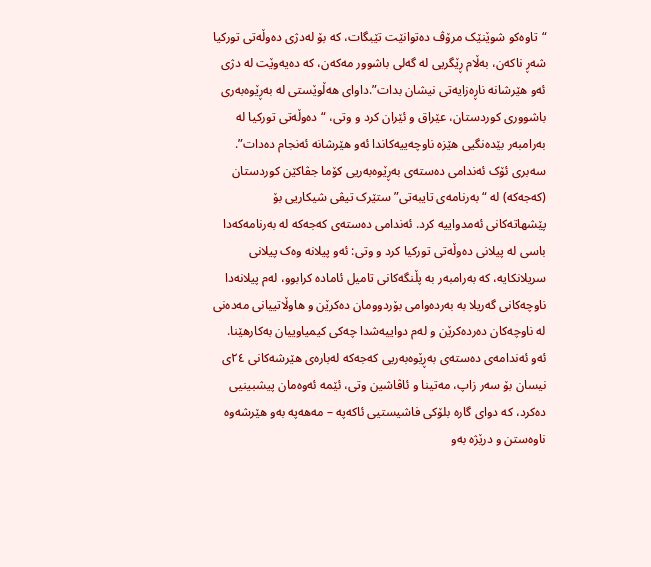“تاوەکو شوێنێک مرۆڤ دەتوانێت تێبگات، کە بۆ لەدژی دەوڵەتی تورکیا شەڕ ناکەن، بەڵام ڕێگریی لە گەلی باشوور مەکەن، کە دەیەوێت لە دژی ئەو هێرشانە ناڕەزایەتی نیشان بدات”.داوای هەڵوێستی لە بەڕێوەبەری باشووری کوردستان، عێراق و ئێران کرد و وتی، “دەوڵەتی تورکیا لە بەرامبەر بێدەنگیی هێزە ناوچەییەکاندا ئەو هێرشانە ئەنجام دەدات”. سەبری ئۆک ئەندامی دەستەی بەڕێوەبەریی کۆما جڤاکێن کوردستان (کەجەکە) لە “بەرنامەی تایبەتی” ستێرک تیڤی شیکاریی بۆ  پێشهاتەکانی ئەمدواییە کرد. ئەندامی دەستەی کەجەکە لە بەرنامەکەدا باسی لە پیلانی دەوڵەتی تورکیا کرد و وتی: ئەو پیلانە وەک پیلانی سریلانکایە، کە بەرامبەر بە پڵنگەکانی تامیل ئامادە کرابوو، لەم پیلانەدا ناوچەکانی گەریلا بە بەردەوامی بۆردوومان دەکرێن و هاوڵاتییانی مەدەنی لە ناوچەکان دەردەکرێن و لەم دواییەشدا چەکی کیمیاوییان بەکارهێنا. ئەو ئەندامەی دەستەی بەڕێوەبەریی کەجەکە لەبارەی هێرشەکانی ٢٤ی نیسان بۆ سەر زاپ، مەتینا و ئاڤاشین وتی، ئێمە ئەوەمان پیشبینیی دەکرد، کە دوای گارە بلۆکی فاشیستیی ئاکەپە – مەهەپە بەو هێرشەوە ناوەستن و درێژە بەو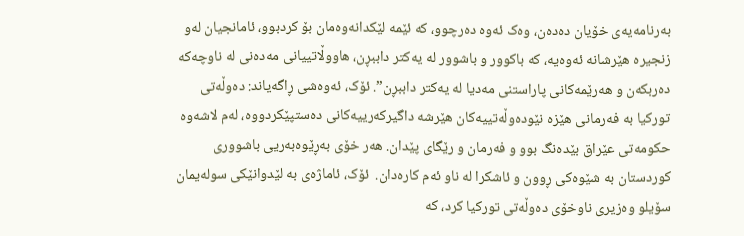بەرنامەیەی خۆیان دەدەن، وەک ئەوە دەرچوو، کە ئێمە لێکدانەوەمان بۆ کردبوو، ئامانجیان لەو زنجیرە هێرشانە ئەوەیە، کە باکوور و باشوور لە یەکتر داببڕن، هاووڵاتییانی مەدەنی لە ناوچەکە دەربکەن و هەرێمەکانی پاراستنی مەدیا لە یەکتر داببڕن”. ئۆک، ئەوەشی ڕاگەیاند: دەوڵەتی تورکیا بە فەرمانی هێزە نێودەوڵەتییەکان هێرشە داگیرکەرییەکانی دەستپێکردووە، لەم لاشەوە حکومەتی عێراق بێدەنگ بوو و فەرمان و رێگای پێدان. هەر خۆی بەڕێوەبەریی باشووری کوردستان بە شێوەکی ڕوون و ئاشکرا لە ناو ئەم کارەدان.  ئۆک، ئاماژەی بە لێدوانێکی سولەیمان سۆیلو وەزیری ناوخۆی دەوڵەتی تورکیا کرد، کە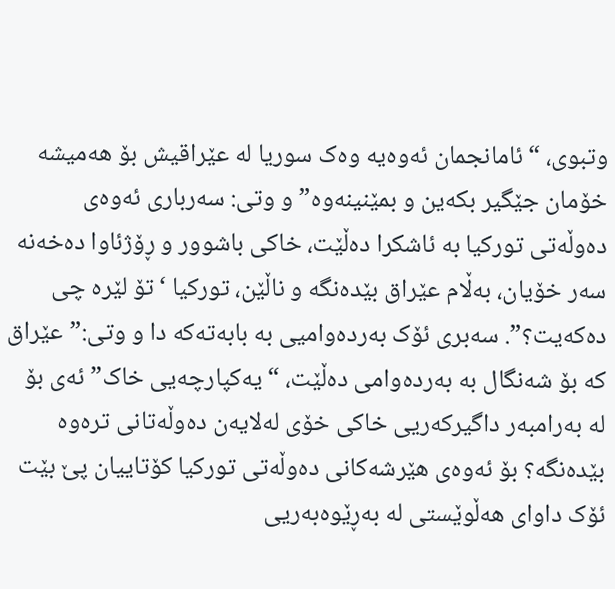وتبوی، “ئامانجمان ئەوەیە وەک سوریا لە عێراقیش بۆ هەمیشە خۆمان جێگیر بکەین و بمێنینەوە” و وتی: سەرباری ئەوەی دەوڵەتی تورکیا بە ئاشکرا دەڵێت، خاکی باشوور و ڕۆژئاوا دەخەنە سەر خۆیان، بەڵام عێراق بێدەنگە و ناڵێن، تورکیا ‘تۆ لێرە چی دەکەیت؟”. سەبری ئۆک بەردەوامیی بە بابەتەکە دا و وتی:”عێراق کە بۆ شەنگال بە بەردەوامی دەڵێت، “یەکپارچەیی خاک” ئەی بۆ لە بەرامبەر داگیرکەریی خاکی خۆی لەلایەن دەوڵەتانی ترەوە بێدەنگە؟ بۆ ئەوەی هێرشەکانی دەوڵەتی تورکیا کۆتاییان پێ بێت ئۆک داوای هەڵوێستی لە بەڕێوەبەریی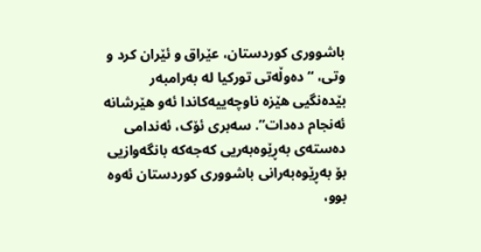باشووری کوردستان، عێراق و ئێران کرد و وتی، “دەوڵەتی تورکیا لە بەرامبەر بێدەنگیی هێزە ناوچەییەکاندا ئەو هێرشانە ئەنجام دەدات”. سەبری ئۆک، ئەندامی دەستەی بەڕێوەبەریی کەجەکە بانگەوازیی بۆ بەڕێوەبەرانی باشووری کوردستان ئەوە بوو،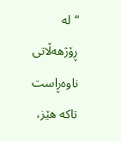“لە ڕۆژهەڵاتی ناوەڕاست تاکە هێز،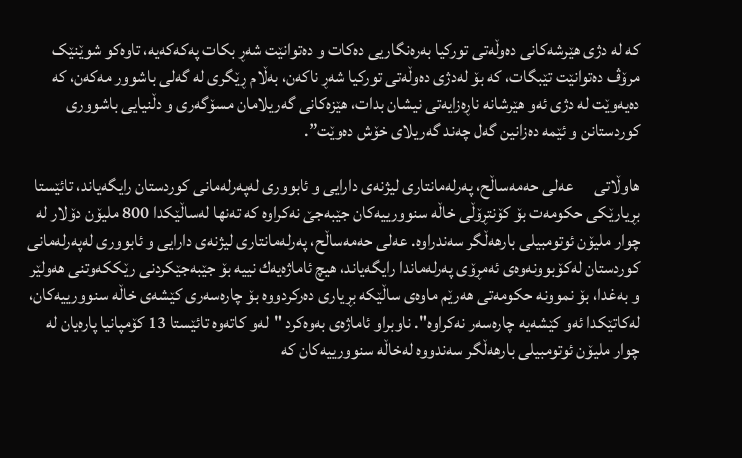کە لە دژی هێرشەکانی دەوڵەتی تورکیا بەرەنگاریی دەکات و دەتوانێت شەڕ بکات پەکەکەیە، تاوەکو شوێنێک مرۆڤ دەتوانێت تێبگات، کە بۆ لەدژی دەوڵەتی تورکیا شەڕ ناکەن، بەڵام ڕێگری لە گەلی باشوور مەکەن، کە دەیەوێت لە دژی ئەو هێرشانە ناڕەزایەتی نیشان بدات، هێزەکانی گەریلامان مسۆگەری و دڵنیایی باشووری کوردستانن و ئێمە دەزانین گەل چەند گەریلای خۆش دەوێت”.

هاوڵاتى      عەلی حەمەساڵح، پەرلەمانتاری لیژنەی دارایی و ئابووری لەپەرلەمانی كوردستان رایگەیاند، تائێستا بڕیارێكی حكومەت بۆ كۆنتڕۆڵی خاڵە سنوورییەكان جێبەجێ نەكراوە كە تەنها لەساڵێكدا 800 ملیۆن دۆلار لە چوار ملیۆن ئوتومبیلی بارهەڵگر سەندراوە. عەلی حەمەساڵح، پەرلەمانتاری لیژنەی دارایی و ئابووری لەپەرلەمانی كوردستان لەكۆبوونەوەی ئەمڕۆی پەرلەماندا رایگەیاند، هیچ ئاماژەیەك نییە بۆ جێبەجێكردنی رێككەوتنی هەولێر و بەغدا، بۆ نموونە حكومەتی هەرێم ماوەی ساڵێكە بڕیاری دەركردووە بۆ چارەسەری كێشەی خاڵە سنوورییەكان، لەكاتێكدا ئەو كێشەیە چارەسەر نەكراوە". ناوبراو ئاماژەی بەوەكرد "لەو كاتەوە تائێستا 13 كۆمپانیا پارەیان لە چوار ملیۆن ئوتومبیلی بارهەڵگر سەندووە لەخاڵە سنوورییەكان كە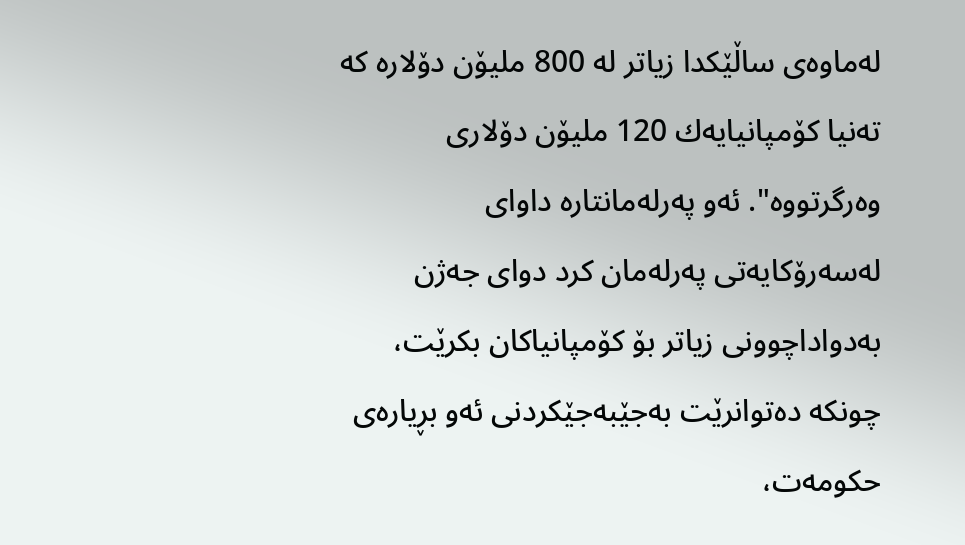لەماوەی ساڵێكدا زیاتر لە 800 ملیۆن دۆلارە كە تەنیا كۆمپانیایەك 120 ملیۆن دۆلاری وەرگرتووە". ئەو پەرلەمانتارە داوای لەسەرۆكایەتی پەرلەمان كرد دوای جەژن بەدواداچوونی زیاتر بۆ كۆمپانیاكان بكرێت، چونكە دەتوانرێت بەجێبەجێكردنی ئەو بڕیارەی حكومەت،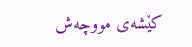كێشەی مووچەش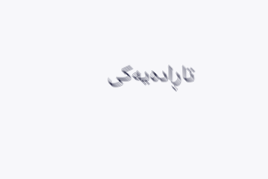تاڕادەیەكی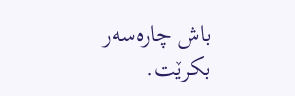باش چارەسەر بكرێت.